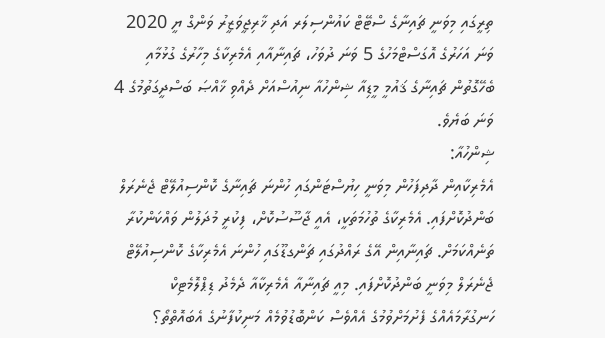ތިރީގައި މިވަނީ ޗައިނާގެ ސްޓޭޓް ކައުންސިލަރ އަދި ޚާރިޖީވަޒީރު ވަންގް ޔީ 2020 ވަނަ އަހަރުގެ އޮގަސްޓްމަހުގެ 5 ވަނަ ދުވަހު، ޗައިނާއާއި އެމެރިކާގެ މިހާރުގެ ގުޅުމާއި ބެހޭގޮތުން ޗައިނާގެ ޤައުމީ މީޑިއާ ޝިންހުއާ ނިއުސްއަށް ދެއްވި ޚާއްޞަ ބަސްދީގަތުމުގެ 4 ވަނަ ބަޔެވެ.
ޝިންހުއާ:
އެމެރިކާއިން ދާދިފަހުން މިވަނީ ހިޔުސްޓަންގައި ހުންނަ ޗައިނާގެ ކޮންސިއުލޭޓް ޖެނެރަލް ބަންދުކޮށްފައި. އެމެރިކާގެ ތުހުމަތަކީ، އެއީ ޖާސޫސުކޮށް، ފިކުރީ މުދަލުން ވައްކަންކުރާ ތަނެއްކަމަށް. ޗައިނާއިން އޭގެ ރައްދުގައި ޗަންގޑޫގައި ހުންނަ އެމެރިކާގެ ކޮންސިއުލޭޓް ޖެނެރަލް މިވަނީ ބަންދުކޮށްފައި. މިއީ ޗައިނާއާ އެމެރިކާއާ ދެމެދު ޑިޕްލޮމެޓިކް ހަނގުރާމައެއްގެ ފެށުމަށްވުމުގެ އެއްވެސް ކަންބޮޑުވުމެއް މަނިކުފާނުގެ އެބައޮތްތޯ؟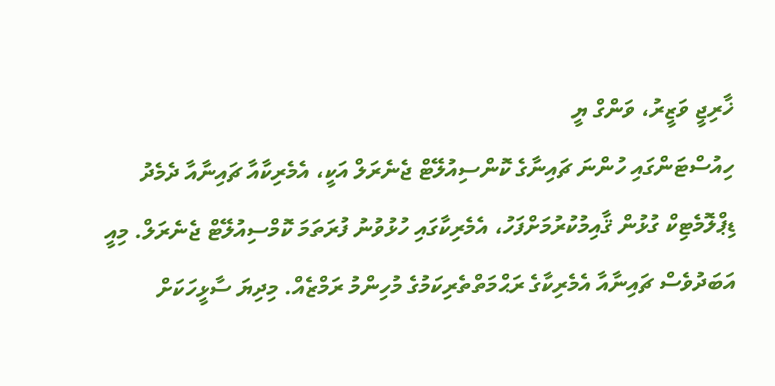ޚާރިޖީ ވަޒީރު، ވަންގް ޔީ
ހިއުސްޓަންގައި ހުންނަ ޗައިނާގެ ކޮންސިއުލޭޓް ޖެނެރަލް އަކީ، އެމެރިކާއާ ޗައިނާއާ ދެމެދު ޑިޕްލޮމެޓިކް ގުޅުން ޤާއިމުކުރުމަށްފަހު، އެމެރިކާގައި ހުޅުވުނު ފުރަތަމަ ކޮމްސިއުލޭޓް ޖެނެރަލް. މިއީ އަބަދުވެސް ޗައިނާއާ އެމެރިކާގެ ރަޙްމަތްތެރިކަމުގެ މުހިންމު ރަމްޒެއް. މިދިޔަ ސާޅީހަކަށް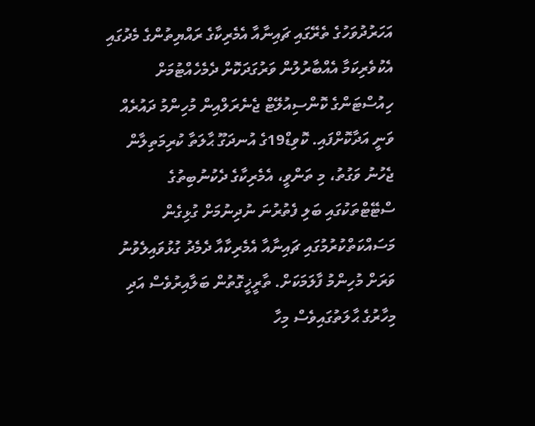އަހަރުދުވަހުގެ ތެރޭގައި ޗައިނާއާ އެމެރިކާގެ ރައްޔިތުންގެ މެދުގައި އެކުވެރިކަމާ އެއްބާރުލުން ވަރުގަދަކޮށް ދެމެހެއްޓުމަށް ހިއުސްޓަންގެ ކޮންސިއުލޭޓް ޖެނެރަލްއިން މުހިންމު ދައުރެއް ވަނީ އަދާކޮށްފައި. ކޮވިޑް19ގެ އުނދަގޫ ޙާލަތާ ކުރިމަތިލާން ޖެހުނު ވަގުތު، މި ތަންވީ، އެމެރިކާގެ ދެކުނުބިތުގެ ސްޓޭޓްތަކުގައި ބަލި ފެތުރުނަ ނުދިނުމަށް ގުޅިގެން މަސައްކަތްކުރުމުގައި ޗައިނާއާ އެމެރިކާއާ ދެމެދު ގުޅުވައިލެވުނު ވަރަށް މުހިންމު ފާލަމަކަށް. ތާރީޚީގޮތުން ބަލާއިރުވެސް އަދި މިހާރުގެ ޙާލަތުގައިވެސް މިހާ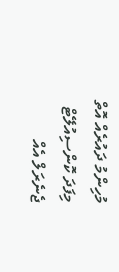މުހިންމު ދައުރެއް އޮތް މިފަދަ ކޮންސިއުލޭޓް ޖެނެރަލް އެއް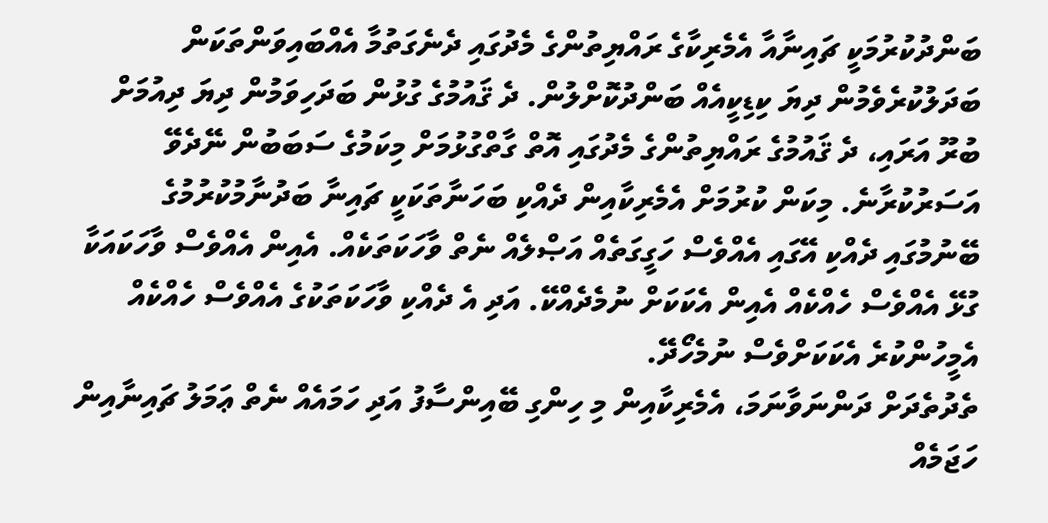ބަންދުކުރުމަކީ ޗައިނާއާ އެމެރިކާގެ ރައްޔިތުންގެ މެދުގައި ދެނެގަތުމާ އެއްބައިވަންތަކަން ބަދަލުކުރެވެމުން ދިޔަ ކިޑިކީއެއް ބަންދުކޮށްލުން. ދެ ޤައުމުގެ ގުޅުން ބަދަހިވަމުން ދިޔަ ދިއުމަށް ބުރޫ އަރައި، ދެ ޤައުމުގެ ރައްޔިތުންގެ މެދުގައި އޮތް ގާތްގުޅުމަށް މިކަމުގެ ސަބަބުން ނޭދެވޭ އަސަރުކުރާނެ. މިކަން ކުރުމަށް އެމެރިކާއިން ދެއްކި ބަހަނާތަކަކީ ޗައިނާ ބަދުނާމުކުރުމުގެ ބޭނުމުގައި ދެއްކި އޭގައި އެއްވެސް ހަގީގަތެއް އަޞްލެއް ނެތް ވާހަކަތަކެއް. އެއިން އެއްވެސް ވާހަކައަކާ ގުޅޭ އެއްވެސް ހެއްކެއް އެއިން އެކަކަށް ނުމެދެއްކޭ. އަދި އެ ދެއްކި ވާހަކަތަކުގެ އެއްވެސް ހެއްކެއް އެމީހުންކުރެ އެކަކަށްވެސް ނުމެހޯދޭ.
ތެދުތެދަށް ދަންނަވާނަމަ، އެމެރިކާއިން މި ހިންގި ބޭއިންސާފު އަދި ހަމައެއް ނެތް ޢަމަލު ޗައިނާއިން ހަޖަމެއް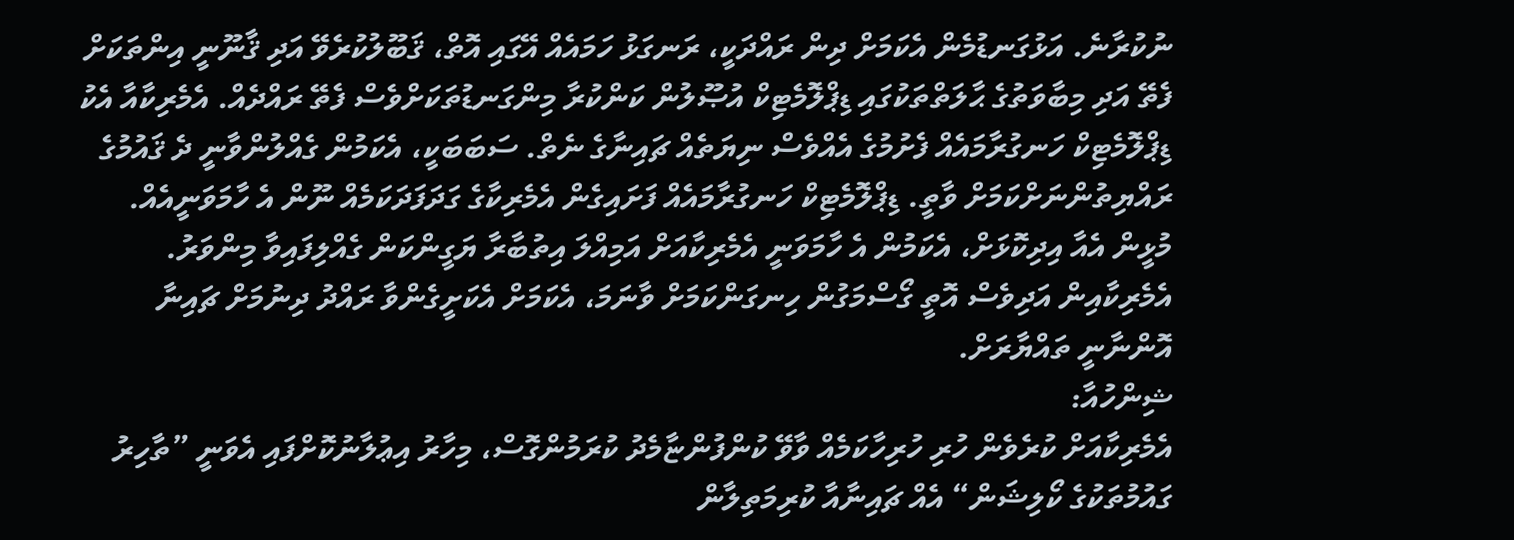ނުކުރާނެ. އަޅުގަނޑުމެން އެކަމަށް ދިން ރައްދަކީ، ރަނގަޅު ހަމައެއް އޭގައި އޮތް، ޤަބޫލުކުރެވޭ އަދި ޤާނޫނީ އިންތަކަށް ފެތޭ އަދި މިބާވަތުގެ ޙާލަތްތަކުގައި ޑިޕްލޮމެޓިކް އުޞޫލުން ކަންކުރާ މިންގަނޑުތަކަށްވެސް ފެތޭ ރައްދެއް. އެމެރިކާއާ އެކު ޑިޕްލޮމެޓިކް ހަނގުރާމައެއް ފެށުމުގެ އެއްވެސް ނިޔަތެއް ޗައިނާގެ ނެތް. ސަބަބަކީ، އެކަމުން ގެއްލުންވާނީ ދެ ޤައުމުގެ ރައްޔިތުންނަށްކަމަށް ވާތީ. ޑިޕްލޮމެޓިކް ހަނގުރާމައެއް ފަށައިގެން އެމެރިކާގެ ގަދަފަދަކަމެއް ނޫން އެ ހާމަވަނީއެއް. މުޅީން އެއާ އިދިކޮޅަށް، އެކަމުން އެ ހާމަވަނީ އެމެރިކާއަށް އަމިއްލަ އިތުބާރާ ޔަގީންކަން ގެއްލިފައިވާ މިންވަރު. އެމެރިކާއިން އަދިވެސް އޮތީ ގޯސްމަގުން ހިނގަންކަމަށް ވާނަމަ، އެކަމަށް އެކަށީގެންވާ ރައްދު ދިނުމަށް ޗައިނާ އޮންނާނީ ތައްޔާރަށް.
ޝިންހުއާ:
އެމެރިކާއަށް ކުރެވެން ހުރި ހުރިހާކަމެއް ވާވޭ ކުންފުންޏާމެދު ކުރަމުންގޮސް، މިހާރު އިޢުލާނުކޮށްފައި އެވަނީ ”ތާހިރު ގައުމުތަކުގެ ކޯލިޝަން“ އެއް ޗައިނާއާ ކުރިމަތިލާން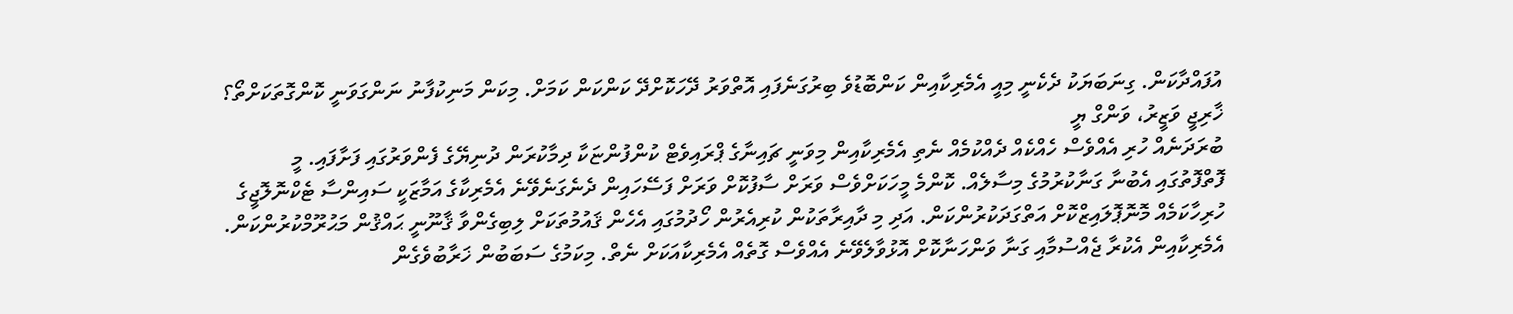އުފައްދާކަން. ގިނަބަޔަކު ދެކެނީ މިއީ އެމެރިކާއިން ކަންބޮޑުވެ ބިރުގަނެފައި އޮތްވަރު ދޭހަކޮށްދޭ ކަންކަން ކަމަށް. މިކަން މަނިކުފާނު ނަންގަވަނީ ކޮންގޮތަކަށްތޯ؟
ޚާރިޖީ ވަޒީރު، ވަންގް ޔީ
ބުރަދަނެއް ހުރި އެއްވެސް ހެއްކެއް ދެއްކުމެއް ނެތި އެމެރިކާއިން މިވަނީ ޗައިނާގެ ޕްރައިވެޓް ކުންފުންޏަކާ ދިމާކުރަން ދުނިޔޭގެ ފެންވަރުގައި ފަށާފައި. މީ ފޮތްފޮތުގައި އެބުނާ ގަނާކުރުމުގެ މިސާލެއް. ކޮންމެ މީހަކަށްވެސް ވަރަށް ސާފުކޮށް ވަރަށް ފަސޭހައިން ދެނެގަނެވޭނެ އެމެރިކާގެ އަމާޒަކީ ސައިންސާ ޓެކްނޮލޮޖީގެ ހުރިހާކަމެއް މޮނޮޕޮލައިޒްކޮށް އަތްގަދަކުރުންކަން. އަދި މި ދާއިރާތަކުން ކުރިއެރުން ހޯދުމުގައި އެހެން ޤައުމުތަކަށް ލިބިގެންވާ ޤާނޫނީ ޙައްޤުން މަޙުރޫމްކުރުންކަން. އެމެރިކާއިން އެކުރާ ޖެއްސުމާއި ގަނާ ވަންހަނާކޮށް އޮޅުވާލެވޭނެ އެއްވެސް ގޮތެއް އެމެރިކާއަކަށް ނެތް. މިކަމުގެ ސަބަބުން ޚަރާބުވެގެން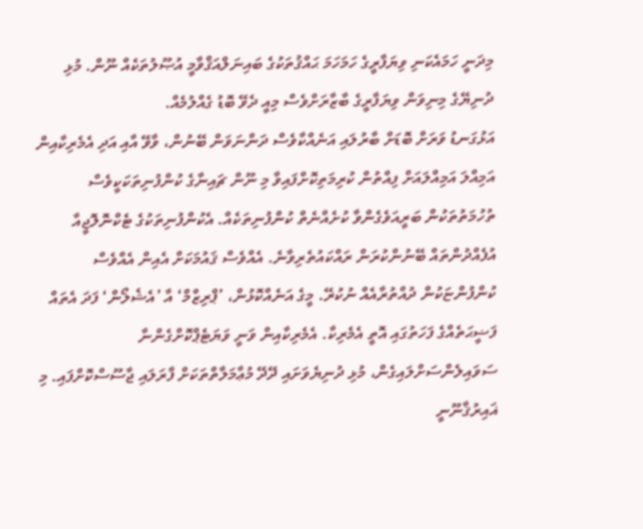މިދަނީ ހަމައެކަނި ވިޔަފާރީގެ ހަމަހަމަ ޙައްޤުތަކުގެ ބައިނަލްއަޤްވާމީ އުޞޫލުތަކެއް ނޫން. މުޅި ދުނިޔޭގެ މިނިވަން ވިޔަފާރީގެ ބާޒާރަށްވެސް މިއީ ދެވޭ ބޮޑު ގެއްލުމެއް.
އަޅުގަނޑު ވަރަށް ބޮޑަށް ބާރުލައި އަނެއްކާވެސް ދަންނަވަން ބޭނުން، ވާވޭ އާއި އަދި އެމެރިކާއިން އަމިއްލަ އަމިއްލައަށް ފިއްތުން ކުރިމަތިކޮށްފައިވާ މި ނޫން ޗައިނާގެ ކުންފުނިތަކަކީވެސް ތުހުމަތުތަކުން ބަރީއަވެގެންވާ ކުށެއްނެތް ކުންފުނިތަކެއް. އެކުންފުނިތަކުގެ ޓެކްނޮލޮޖީއާ އުފެއްދުންތައް ބޭނުންކުރަން ރައްކައުތެރިވާނެ. އެއްވެސް ޤައުމަކަށް އެއިން އެއްވެސް ކުންފުންޏަކުން ދުއްތުރާއެއް ނުކުރޭ. މީގެ އަނެއްކޮޅުން، ’ޕްރިޒްމް‘ އާ ’އެޝެލޯން‘ ފަދަ އެތައް ފަޟީޙަތެއްގެ ފަހަތުގައި އޮތީ އެމެރިކާ. އެމެރިކާއިން ވަނީ ވަޔަޓެޕްކޮށްގެންނާ ސަވައިލެންސަށްލައިގެން، މުޅި ދުނިޔެވަށައި ދޭދޭ މުޢާމަލާތްތަކަށް ފާރަލައި ޖާސޫސްކޮށްފައި. މި ޣައިރުޤާނޫނީ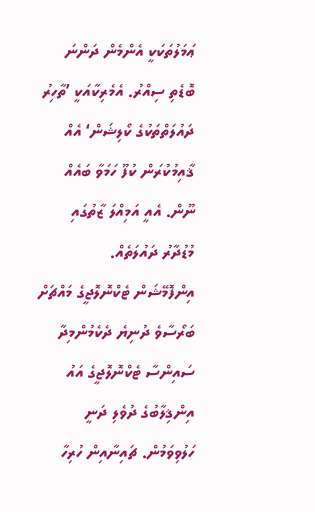ޢަމަލުތަކަކީ އެންމެން ދަންނަ ބޮޑެތި ސިއްރު. އެމެރިކާއަކީ ’ތާހިރު ދައުލަތްތަކުގެ ކޯލިޝަން‘ އެއް ޤާއިމުކުރަން ކުފޫ ހަމަވާ ބައެއް ނޫން. އެއީ އަމިއްލަ ޒާތުގައި މުޑުދާރު ދައުލަތެއް.
އިންފޮމޭޝަން ޓެކްނޮލޮޖީގެ މައްޗަށް ބަރޯސާވެ ދުނިޔެ ދެކެމުންމިދާ ސައިންސާ ޓެކްނޮލޮޖީގެ އައު އިންޤިލާބުގެ ދުވެލި ދަނީ ހަލުވިވަމުން. ޗައިނާއިން ހުރިހާ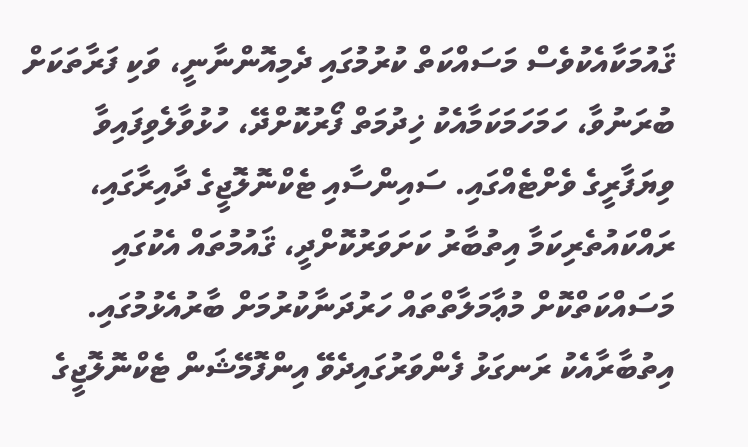ޤައުމަކާއެކުވެސް މަސައްކަތް ކުރުމުގައި ދެމިއޮންނާނީ، ވަކި ފަރާތަކަށް ބުރަނުވާ، ހަމަހަމަކަމާއެކު ޚިދުމަތް ފޯރުކޮށްދޭ، ހުޅުވާލެވިފައިވާ ވިޔަފާރީގެ ވެށްޓެއްގައި. ސައިންސާއި ޓެކްނޮލޮޖީގެ ދާއިރާގައި، ރައްކައުތެރިކަމާ އިތުބާރު ކަށަވަރުކޮށްދީ، ޤައުމުތައް އެކުގައި މަސައްކަތްކޮށް މުޢާމަލާތްތައް ހަރުދަނާކުރުމަށް ބާރުއެޅުމުގައި. އިތުބާރާއެކު ރަނގަޅު ފެންވަރުގައިދެވޭ އިންފޮމޭޝަން ޓެކްނޮލޮޖީގެ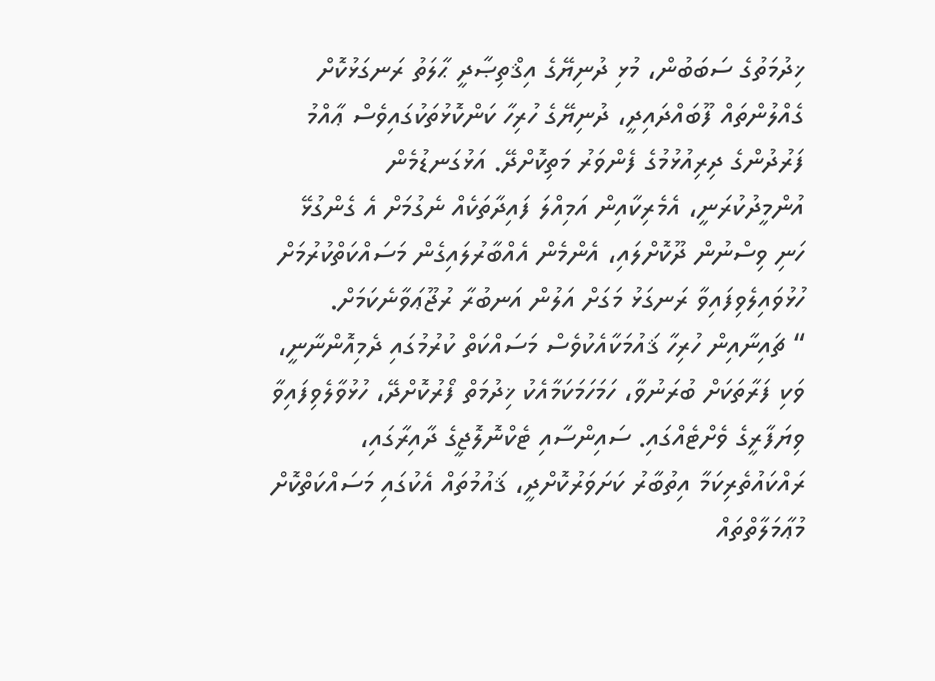ޚިދުމަތުގެ ސަބަބުން، މުޅި ދުނިޔޭގެ އިޤްތިޞާދީ ޙާލަތު ރަނގަޅުކޮށް ގެއްލުންތައް ފޫބައްދައިދީ، ދުނިޔޭގެ ހުރިހާ ކަންކޮޅުތަކުގައިވެސް ޢާއްމު ފަރުދުންގެ ދިރިއުޅުމުގެ ފެންވަރު މަތިކޮށްދޭ. އަޅުގަނޑުމެން އުންމީދުކުރަނީ، އެމެރިކާއިން އަމިއްލަ ފައިދާތަކެއް ނެގުމަށް އެ ގެންގުޅޭ ހަނި ވިސްނުން ދޫކޮށްލައި، އެންމެން އެއްބާރުލައިގެން މަސައްކަތްކުރުމަށް ހުޅުވައިލެވިފައިވާ ރަނގަޅު މަގަށް އަލުން އަނބުރާ ރުޖޫޢަވާނެކަމަށް.
“ ޗައިނާއިން ހުރިހާ ޤައުމަކާއެކުވެސް މަސައްކަތް ކުރުމުގައި ދެމިއޮންނާނީ، ވަކި ފަރާތަކަށް ބުރަނުވާ، ހަމަހަމަކަމާއެކު ޚިދުމަތް ފޯރުކޮށްދޭ، ހުޅުވާލެވިފައިވާ ވިޔަފާރީގެ ވެށްޓެއްގައި. ސައިންސާއި ޓެކްނޮލޮޖީގެ ދާއިރާގައި، ރައްކައުތެރިކަމާ އިތުބާރު ކަށަވަރުކޮށްދީ، ޤައުމުތައް އެކުގައި މަސައްކަތްކޮށް މުޢާމަލާތްތައް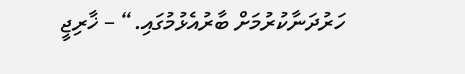ހަރުދަނާކުރުމަށް ބާރުއެޅުމުގައި.“ – ޚާރިޖީ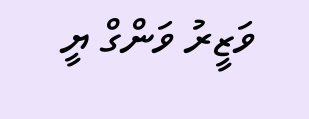ވަޒީރު ވަންގް ޔީ